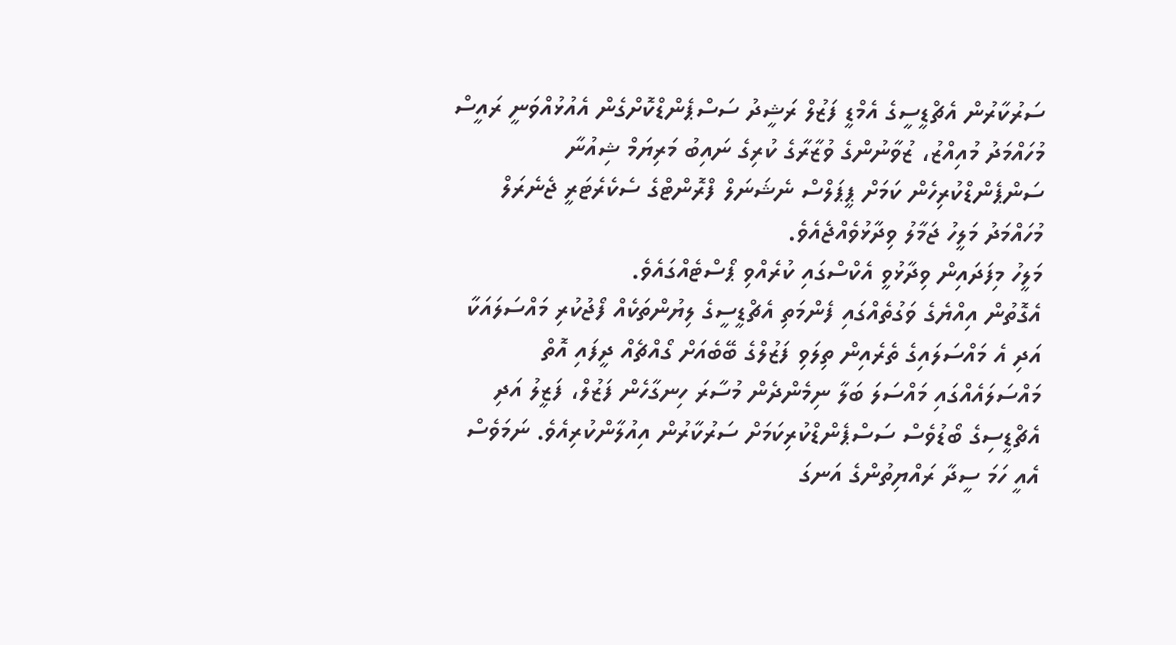ސަރުކާރުން އެޗްޑީސީގެ އެމްޑީ ފަޒުލް ރަޝީދު ސަސްޕެންޑްކޮށްގެން އެއުޅުއްވަނީ ރައީސް މުހައްމަދު މުއިއްޒު، ޒުވާނުންގެ ވުޒާރާގެ ކުރިގެ ނައިބު މަރިޔަމް ޝިއުނާ ސަންޕެންޑްކުރިހެން ކަމަށް ޕީޕަލްސް ނެޝަނަލް ފްރޮންޓްގެ ސެކެރެޓަރީ ޖެނެރަލް މުހައްމަދު މަލީހު ޖަމާލު ވިދާޅުވެއްޖެއެވެ.
މަލީހު މިފަދައިން ވިދާޅުވީ އެކްސްގައި ކުރެއްވި ޕޯސްޓެއްގައެވެ.
އެގޮތުން އިއްޔެގެ ވަގުތެއްގައި ފެންމަތި އެޗްޑީސީގެ ލިޔުންތަކެއް ފޯޖުކުރި މައްސަލައަކާ އަދި އެ މައްސަލައިގެ ތެރެއިން ތިލަވި ފަޒުލްގެ ބޭބެއަށް ގޯއްޗެއް ދީފައި އޮތް މައްސަލައެއްގައި މައްސަލަ ބަލާ ނިމެންދެން މުސާރަ ހިނގާހެން ފަޒުލް، ފަޒީލު އަދި އެޗްޑީސިގެ ބޯޑުވެސް ސަސްޕެންޑްކުރިކަމަށް ސަރުކާރުން އިއުލާންކުރިއެވެ. ނަމަވެސް އެއީ ހަމަ ސީދާ ރައްޔިތުންގެ އަނގަ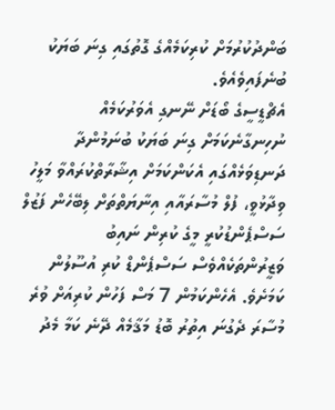ބަންދުކުރުމަށް ކުރިކަމެއްގެ ގޮތުގައި ގިނަ ބަޔަކު ބުނެފައިވެއެވެ.
އެޗްޑީސީގެ ބޯޑަށް ނޭނގި އެވަރުކަމެއް ނުހިނގާނެކަމަށް ގިނަ ބަޔަކު ބުނަމުންދާ ދަނޑިވަޅެއްގައި އެކަންކަމަށް އިޝާރާތްކުރައްވާ މަލީހު ވިދާޅުވީ، ފުލް މުސާރައާއި އިނާޔަތްތަށް ލިބޭހެން ފަޒުލް ސަސްޕެންޑުކުރީ މީގެ ކުރިން ނައިބު ވަޒީރުންތަކެއްވެސް ސަސްޕެންޑް ކުރި އުސޫލުން ކަމަށެވެ. އެހެންކަމުން 7 މަސް ފަހުން ކުރިއަށް ވުރެ މުސާރަ ދެގުނަ އިތުރު ބޮޑު މަޤާމެއް ދޭނެ ކަމާ މެދު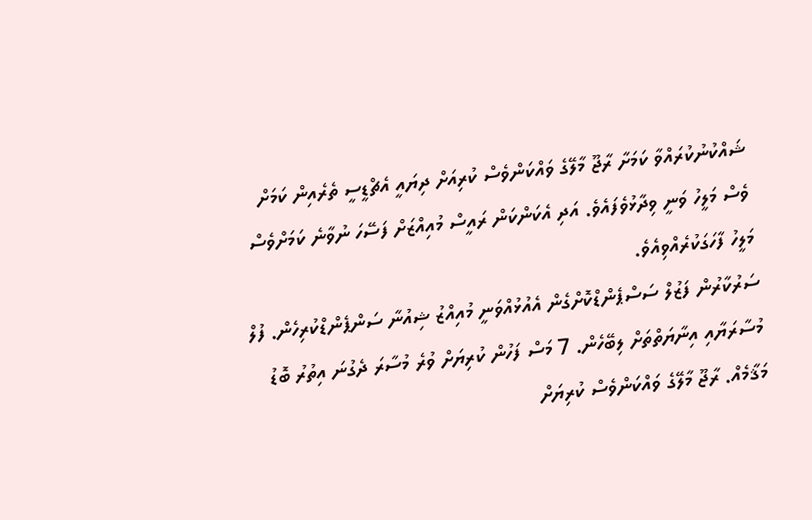ޝައްކުނުކުރައްވާ ކަމަށާ ރާޖޫ މާލޭގެ ވައްކަންވެސް ކުރިއަށް ދިޔައީ އެޗްޑީސީ ތެރެއިން ކަމަށް ވެސް މަލީހު ވަނީ ވިދާޅުވެފައެވެ. އަދި އެކަންކަން ރައީސް މުއިއްޒަށް ފަސޭހަ ނުވާނެ ކަމަށްވެސް މަލީހު ފާހަގަކުރެއްވިއެވެ.
ސަރުކާރުން ފަޒުލް ސަސްޕެންޑްކޮށްގެން އެއުޅުއްވަނީ މުއިއްޒު ޝިއުނާ ސަންޕެންޑްކުރިހެން. ފުލް މުސާރަޔާއި އިނާޔަތްތަށް ލިބޭހެން. 7 މަސް ފަހުން ކުރިޔަށް ވުރެ މުސާރަ ދެގުނަ އިތުރު ބޮޑު މަޤާމެއް. ރާޖޫ މާލޭގެ ވައްކަންވެސް ކުރިޔަށް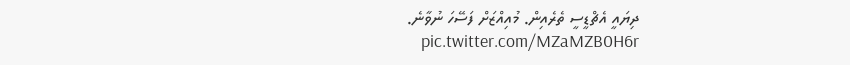ދިޔައީ އެޗްޑީސީ ތެރެއިން. މުއިއްޒަށް ފަސޭހަ ނުވާނެ. pic.twitter.com/MZaMZB0H6r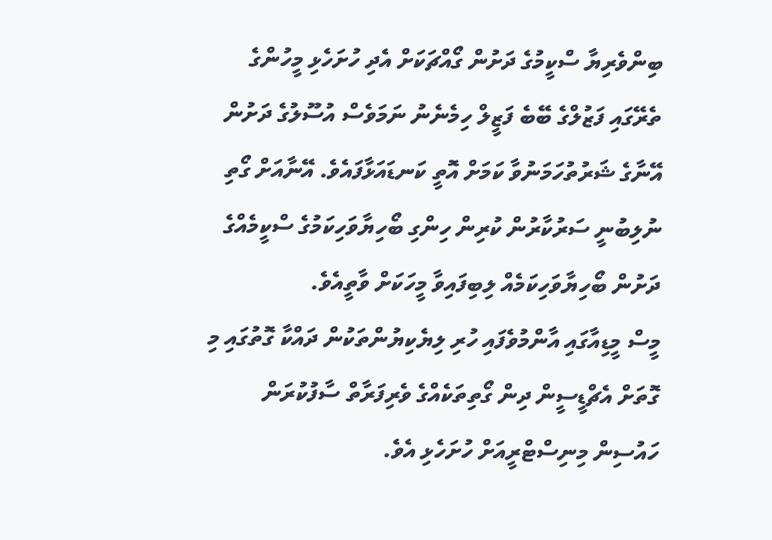ބިންވެރިޔާ ސްކީމުގެ ދަށުން ގޯއްޗަކަށް އެދި ހުށަހެޅި މީހުންގެ ތެރޭގައި ފަޒުލްގެ ބޭބެ ފަޒީލް ހިމެނެނު ނަމަވެސް އުސޫލުގެ ދަށުން އޭނާގެ ޝަރުތުހަމަނުވާ ކަމަށް އޮތީ ކަނޑައަޅާފައެވެ. އޭނާއަށް ގޯތި ނުލިބުނީ ސަރުކާރުން ކުރިން ހިންގި ބޯހިޔާވަހިކަމުގެ ސްކީމެއްގެ ދަށުން ބޯހިޔާވަހިކަމެއް ލިބިފައިވާ މީހަކަށް ވާތީއެވެ.
މީސް މީޑިއާގައި އާންމުވެފައި ހުރި ލިޔެކިޔުންތަކުން ދައްކާ ގޮތުގައި މި ގޮތަށް އެޗްޑީސީން ދިން ގޯތިތަކެއްގެ ވެރިފަރާތް ސާފުކުރަން ހައުސިން މިނިސްޓްރީއަށް ހުށަހެޅި އެވެ.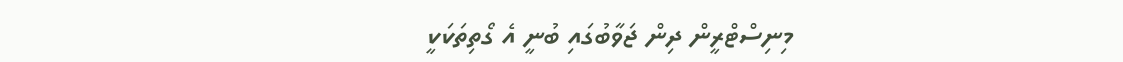މިނިސްޓްރީން ދިން ޖަވާބުގައި ބުނީ އެ ގޯތިތަކަކީ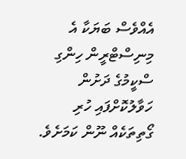އެއްވެސް ބަޔަކާ އެ މިނިސްޓްރީން ހިންގި ސްކީމުގެ ދަށުން ހަވާލުކޮށްފައި ހުރި ގޯތިތަކެއް ނޫން ކަމަށެވެ.